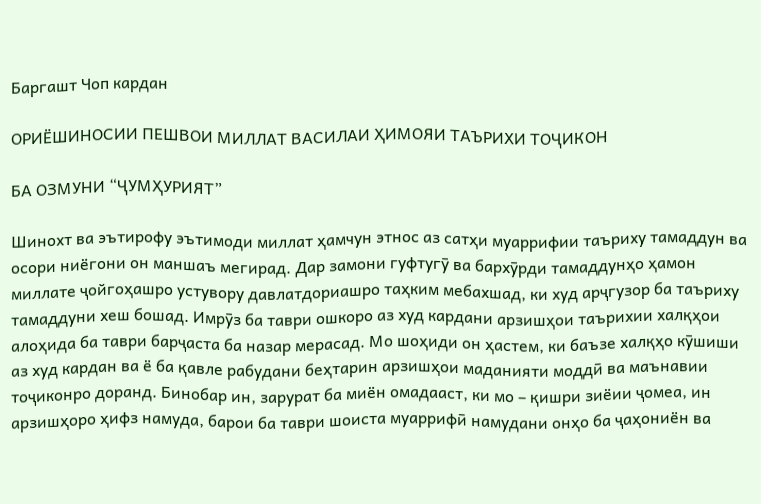Баргашт Чоп кардан

ОРИЁШИНОСИИ ПЕШВОИ МИЛЛАТ ВАСИЛАИ ҲИМОЯИ ТАЪРИХИ ТОҶИКОН

БА ОЗМУНИ “ҶУМҲУРИЯТ”

Шинохт ва эътирофу эътимоди миллат ҳамчун этнос аз сатҳи муаррифии таъриху тамаддун ва осори ниёгони он маншаъ мегирад. Дар замони гуфтугӯ ва бархӯрди тамаддунҳо ҳамон миллате ҷойгоҳашро устувору давлатдориашро таҳким мебахшад, ки худ арҷгузор ба таъриху тамаддуни хеш бошад. Имрӯз ба таври ошкоро аз худ кардани арзишҳои таърихии халқҳои алоҳида ба таври барҷаста ба назар мерасад. Мо шоҳиди он ҳастем, ки баъзе халқҳо кӯшиши аз худ кардан ва ё ба қавле рабудани беҳтарин арзишҳои маданияти моддӣ ва маънавии тоҷиконро доранд. Бинобар ин, зарурат ба миён омадааст, ки мо – қишри зиёии ҷомеа, ин арзишҳоро ҳифз намуда, барои ба таври шоиста муаррифӣ намудани онҳо ба ҷаҳониён ва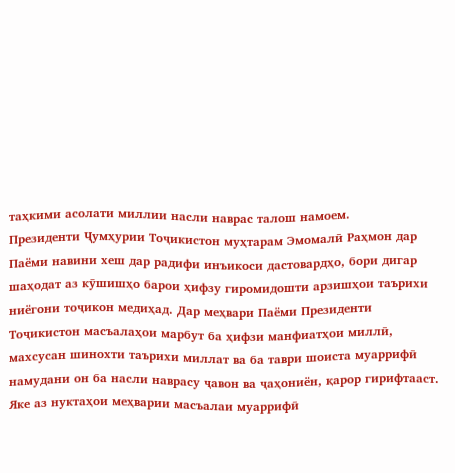таҳкими асолати миллии насли наврас талош намоем.
Президенти Ҷумҳурии Тоҷикистон муҳтарам Эмомалӣ Раҳмон дар Паёми навини хеш дар радифи инъикоси дастовардҳо, бори дигар шаҳодат аз кӯшишҳо барои ҳифзу гиромидошти арзишҳои таърихи ниёгони тоҷикон медиҳад. Дар меҳвари Паёми Президенти Тоҷикистон масъалаҳои марбут ба ҳифзи манфиатҳои миллӣ, махсусан шинохти таърихи миллат ва ба таври шоиста муаррифӣ намудани он ба насли наврасу ҷавон ва ҷаҳониён, қарор гирифтааст.
Яке аз нуктаҳои меҳварии масъалаи муаррифӣ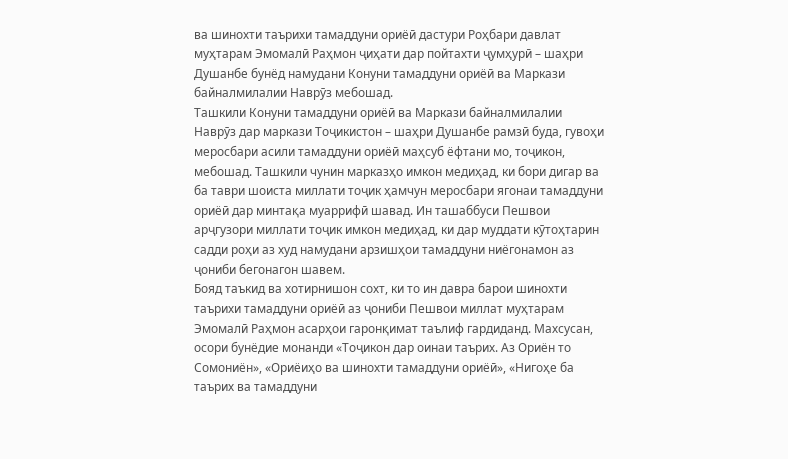ва шинохти таърихи тамаддуни ориёӣ дастури Роҳбари давлат муҳтарам Эмомалӣ Раҳмон ҷиҳати дар пойтахти ҷумҳурӣ – шаҳри Душанбе бунёд намудани Конуни тамаддуни ориёӣ ва Маркази байналмилалии Наврӯз мебошад.
Ташкили Конуни тамаддуни ориёӣ ва Маркази байналмилалии Наврӯз дар маркази Тоҷикистон – шаҳри Душанбе рамзӣ буда, гувоҳи меросбари асили тамаддуни ориёӣ маҳсуб ёфтани мо, тоҷикон, мебошад. Ташкили чунин марказҳо имкон медиҳад, ки бори дигар ва ба таври шоиста миллати тоҷик ҳамчун меросбари ягонаи тамаддуни ориёӣ дар минтақа муаррифӣ шавад. Ин ташаббуси Пешвои арҷгузори миллати тоҷик имкон медиҳад, ки дар муддати кӯтоҳтарин садди роҳи аз худ намудани арзишҳои тамаддуни ниёгонамон аз ҷониби бегонагон шавем.
Бояд таъкид ва хотирнишон сохт, ки то ин давра барои шинохти таърихи тамаддуни ориёӣ аз ҷониби Пешвои миллат муҳтарам Эмомалӣ Раҳмон асарҳои гаронқимат таълиф гардиданд. Махсусан, осори бунёдие монанди «Тоҷикон дар оинаи таърих. Аз Ориён то Сомониён», «Ориёиҳо ва шинохти тамаддуни ориёӣ», «Нигоҳе ба таърих ва тамаддуни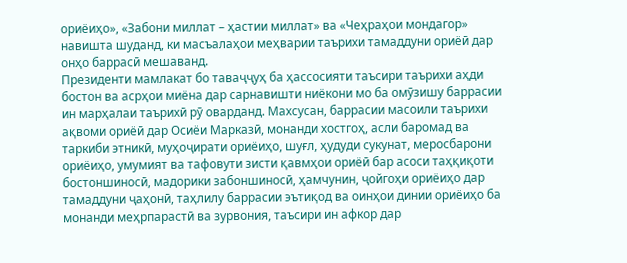ориёиҳо», «Забони миллат – ҳастии миллат» ва «Чеҳраҳои мондагор» навишта шуданд, ки масъалаҳои меҳварии таърихи тамаддуни ориёӣ дар онҳо баррасӣ мешаванд.
Президенти мамлакат бо таваҷҷуҳ ба ҳассосияти таъсири таърихи аҳди бостон ва асрҳои миёна дар сарнавишти ниёкони мо ба омӯзишу баррасии ин марҳалаи таърихӣ рӯ оварданд. Махсусан, баррасии масоили таърихи ақвоми ориёӣ дар Осиёи Марказӣ, монанди хостгоҳ, асли баромад ва таркиби этникӣ, муҳоҷирати ориёиҳо, шуғл, ҳудуди сукунат, меросбарони ориёиҳо, умумият ва тафовути зисти қавмҳои ориёӣ бар асоси таҳқиқоти бостоншиносӣ, мадорики забоншиносӣ, ҳамчунин, ҷойгоҳи ориёиҳо дар тамаддуни ҷаҳонӣ, таҳлилу баррасии эътиқод ва оинҳои динии ориёиҳо ба монанди меҳрпарастӣ ва зурвония, таъсири ин афкор дар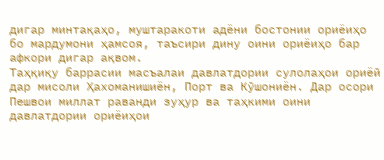дигар минтақаҳо, муштаракоти адёни бостонии ориёиҳо бо мардумони ҳамсоя, таъсири дину оини ориёиҳо бар афкори дигар ақвом.
Таҳқиқу баррасии масъалаи давлатдории сулолаҳои ориёӣ дар мисоли Ҳахоманишиён, Порт ва Кӯшониён. Дар осори Пешвои миллат раванди зуҳур ва таҳкими оини давлатдории ориёиҳои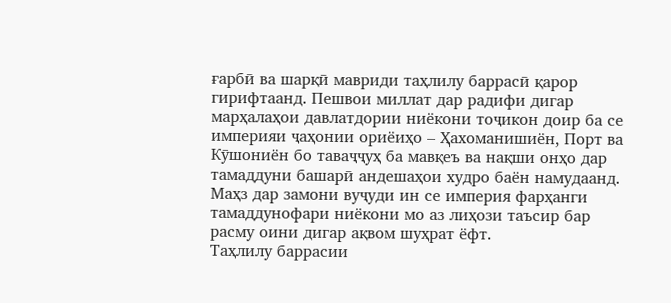ғарбӣ ва шарқӣ мавриди таҳлилу баррасӣ қарор гирифтаанд. Пешвои миллат дар радифи дигар марҳалаҳои давлатдории ниёкони тоҷикон доир ба се империяи ҷаҳонии ориёиҳо – Ҳахоманишиён, Порт ва Кӯшониён бо таваҷҷуҳ ба мавқеъ ва нақши онҳо дар тамаддуни башарӣ андешаҳои худро баён намудаанд. Маҳз дар замони вуҷуди ин се империя фарҳанги тамаддунофари ниёкони мо аз лиҳози таъсир бар расму оини дигар ақвом шуҳрат ёфт.
Таҳлилу баррасии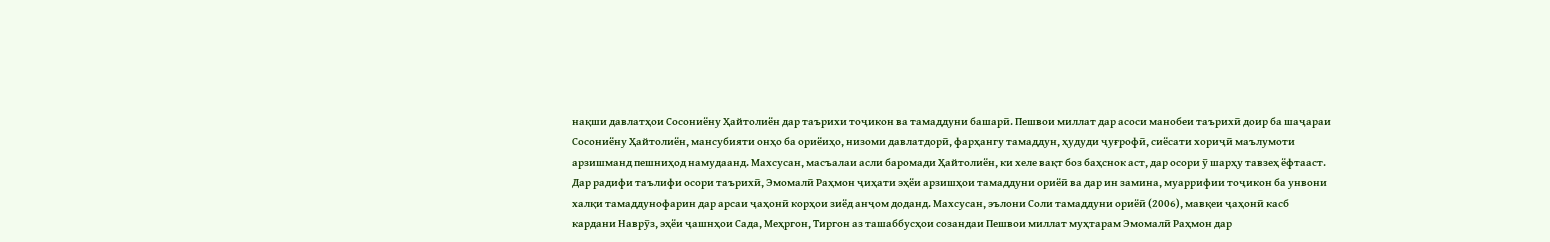нақши давлатҳои Сосониёну Ҳайтолиён дар таърихи тоҷикон ва тамаддуни башарӣ. Пешвои миллат дар асоси манобеи таърихӣ доир ба шаҷараи Сосониёну Ҳайтолиён, мансубияти онҳо ба ориёиҳо, низоми давлатдорӣ, фарҳангу тамаддун, ҳудуди ҷуғрофӣ, сиёсати хориҷӣ маълумоти арзишманд пешниҳод намудаанд. Махсусан, масъалаи асли баромади Ҳайтолиён, ки хеле вақт боз баҳснок аст, дар осори ӯ шарҳу тавзеҳ ёфтааст.
Дар радифи таълифи осори таърихӣ, Эмомалӣ Раҳмон ҷиҳати эҳёи арзишҳои тамаддуни ориёӣ ва дар ин замина, муаррифии тоҷикон ба унвони халқи тамаддунофарин дар арсаи ҷаҳонӣ корҳои зиёд анҷом доданд. Махсусан, эълони Соли тамаддуни ориёӣ (2006), мавқеи ҷаҳонӣ касб кардани Наврӯз, эҳёи ҷашнҳои Сада, Меҳргон, Тиргон аз ташаббусҳои созандаи Пешвои миллат муҳтарам Эмомалӣ Раҳмон дар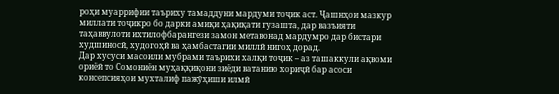роҳи муаррифии таъриху тамаддуни мардуми тоҷик аст. Ҷашнҳои мазкур миллати тоҷикро бо дарки амиқи ҳақиқати гузашта, дар вазъияти таҳаввулоти ихтилофбарангези замон метавонад мардумро дар бистари худшиносӣ, худогоҳӣ ва ҳамбастагии миллӣ нигоҳ дорад.
Дар хусуси масоили мубрами таърихи халқи тоҷик – аз ташаккули ақвоми ориёӣ то Сомониён муҳаққиқони зиёди ватанию хориҷӣ бар асоси консепсияҳои мухталиф пажӯҳиши илмӣ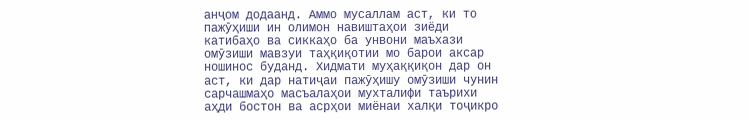анҷом додаанд. Аммо мусаллам аст, ки то пажӯҳиши ин олимон навиштаҳои зиёди катибаҳо ва сиккаҳо ба унвони маъхази омӯзиши мавзуи таҳқиқотии мо барои аксар ношинос буданд. Хидмати муҳаққиқон дар он аст, ки дар натиҷаи пажӯҳишу омӯзиши чунин сарчашмаҳо масъалаҳои мухталифи таърихи аҳди бостон ва асрҳои миёнаи халқи тоҷикро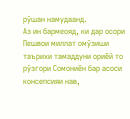рӯшан намудаанд.
Аз ин бармеояд, ки дар осори Пешвои миллат омӯзиши таърихи тамаддуни ориёӣ то рӯзгори Сомониён бар асоси консепсияи нав,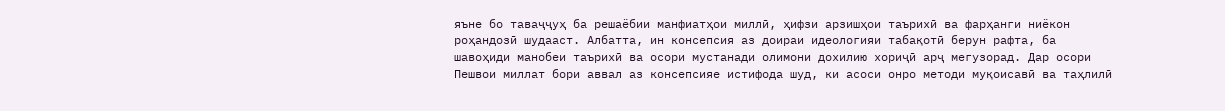яъне бо таваҷҷуҳ ба решаёбии манфиатҳои миллӣ, ҳифзи арзишҳои таърихӣ ва фарҳанги ниёкон роҳандозӣ шудааст. Албатта, ин консепсия аз доираи идеологияи табақотӣ берун рафта, ба шавоҳиди манобеи таърихӣ ва осори мустанади олимони дохилию хориҷӣ арҷ мегузорад. Дар осори Пешвои миллат бори аввал аз консепсияе истифода шуд, ки асоси онро методи муқоисавӣ ва таҳлилӣ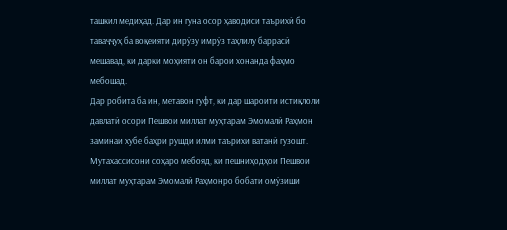ташкил медиҳад. Дар ин гуна осор ҳаводиси таърихӣ бо таваҷҷуҳ ба воқеияти дирӯзу имрӯз таҳлилу баррасӣ мешавад, ки дарки моҳияти он барои хонанда фаҳмо мебошад.
Дар робита ба ин, метавон гуфт, ки дар шароити истиқлоли давлатӣ осори Пешвои миллат муҳтарам Эмомалӣ Раҳмон заминаи хубе баҳри рушди илми таърихи ватанӣ гузошт.
Мутахассисони соҳаро мебояд, ки пешниҳодҳои Пешвои миллат муҳтарам Эмомалӣ Раҳмонро бобати омӯзиши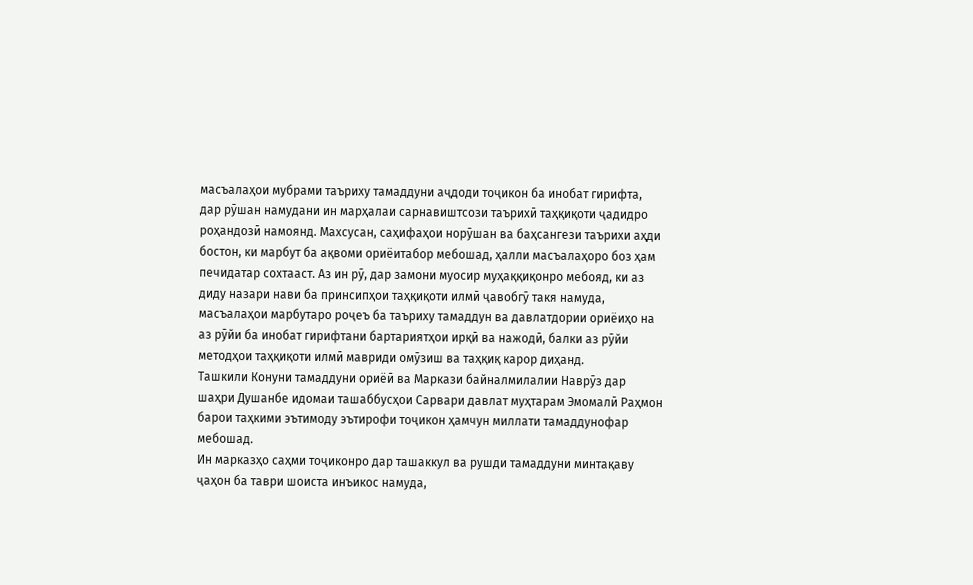масъалаҳои мубрами таъриху тамаддуни аҷдоди тоҷикон ба инобат гирифта, дар рӯшан намудани ин марҳалаи сарнавиштсози таърихӣ таҳқиқоти ҷадидро роҳандозӣ намоянд. Махсусан, саҳифаҳои норӯшан ва баҳсангези таърихи аҳди бостон, ки марбут ба ақвоми ориёитабор мебошад, ҳалли масъалаҳоро боз ҳам печидатар сохтааст. Аз ин рӯ, дар замони муосир муҳаққиқонро мебояд, ки аз диду назари нави ба принсипҳои таҳқиқоти илмӣ ҷавобгӯ такя намуда, масъалаҳои марбутаро роҷеъ ба таъриху тамаддун ва давлатдории ориёиҳо на аз рӯйи ба инобат гирифтани бартариятҳои ирқӣ ва нажодӣ, балки аз рӯйи методҳои таҳқиқоти илмӣ мавриди омӯзиш ва таҳқиқ карор диҳанд.
Ташкили Конуни тамаддуни ориёӣ ва Маркази байналмилалии Наврӯз дар шаҳри Душанбе идомаи ташаббусҳои Сарвари давлат муҳтарам Эмомалӣ Раҳмон барои таҳкими эътимоду эътирофи тоҷикон ҳамчун миллати тамаддунофар мебошад.
Ин марказҳо саҳми тоҷиконро дар ташаккул ва рушди тамаддуни минтақаву ҷаҳон ба таври шоиста инъикос намуда,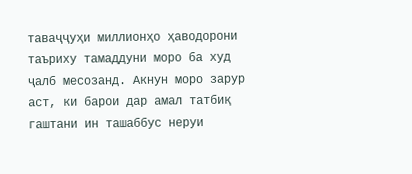таваҷҷуҳи миллионҳо ҳаводорони таъриху тамаддуни моро ба худ ҷалб месозанд. Акнун моро зарур аст, ки барои дар амал татбиқ гаштани ин ташаббус неруи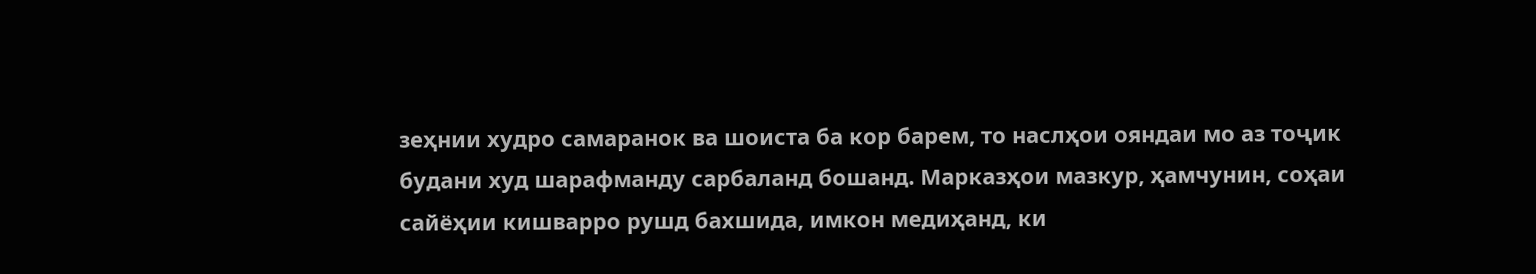зеҳнии худро самаранок ва шоиста ба кор барем, то наслҳои ояндаи мо аз тоҷик будани худ шарафманду сарбаланд бошанд. Марказҳои мазкур, ҳамчунин, соҳаи сайёҳии кишварро рушд бахшида, имкон медиҳанд, ки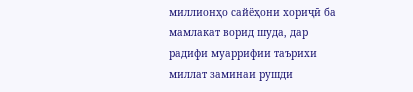миллионҳо сайёҳони хориҷӣ ба мамлакат ворид шуда, дар радифи муаррифии таърихи миллат заминаи рушди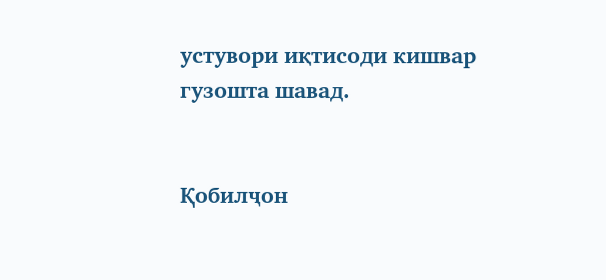устувори иқтисоди кишвар гузошта шавад.


Қобилҷон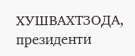ХУШВАХТЗОДА,
президенти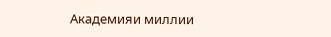Академияи миллии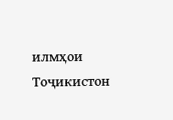илмҳои Тоҷикистон